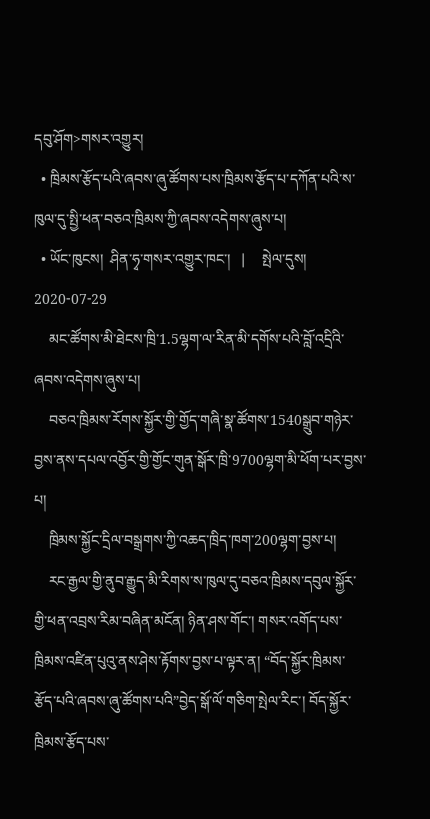དབུ་ཤོག>གསར་འགྱུར།
  • ཁྲིམས་རྩོད་པའི་ཞབས་ཞུ་ཚོགས་པས་ཁྲིམས་རྩོད་པ་དཀོན་པའི་ས་ཁུལ་དུ་སྤྱི་ཕན་བཅའ་ཁྲིམས་ཀྱི་ཞབས་འདེགས་ཞུས་པ།
  • ཡོང་ཁུངས།  ཤིན་ཧྭ་གསར་འགྱུར་ཁང་།   |     སྤེལ་དུས།  2020-07-29
    མང་ཚོགས་མི་ཐེངས་ཁྲི་1.5ལྷག་ལ་རིན་མི་དགོས་པའི་བློ་འདྲིའི་ཞབས་འདེགས་ཞུས་པ།
    བཅའ་ཁྲིམས་རོགས་སྐྱོར་གྱི་གྱོད་གཞི་སྣ་ཚོགས་1540སྒྲུབ་གཉེར་བྱས་ནས་དཔལ་འབྱོར་གྱི་གྱོང་གུན་སྒོར་ཁྲི་9700ལྷག་མི་ཕོག་པར་བྱས་པ།
    ཁྲིམས་སྐྱོང་དྲིལ་བསྒྲགས་ཀྱི་འཆད་ཁྲིད་ཁག་200ལྷག་བྱས་པ།
    རང་རྒྱལ་གྱི་ནུབ་རྒྱུད་མི་རིགས་ས་ཁུལ་དུ་བཅའ་ཁྲིམས་དབུལ་སྐྱོར་གྱི་ཕན་འབྲས་རིམ་བཞིན་མངོན། ཉིན་ཤས་གོང་། གསར་འགོད་པས་ཁྲིམས་འཛིན་པུའུ་ནས་ཤེས་རྟོགས་བྱས་པ་ལྟར་ན། “བོད་སྐྱོར་ཁྲིམས་རྩོད་པའི་ཞབས་ཞུ་ཚོགས་པའི”བྱེད་སྒོ་ལོ་གཅིག་སྤེལ་རིང་། བོད་སྐྱོར་ཁྲིམས་རྩོད་པས་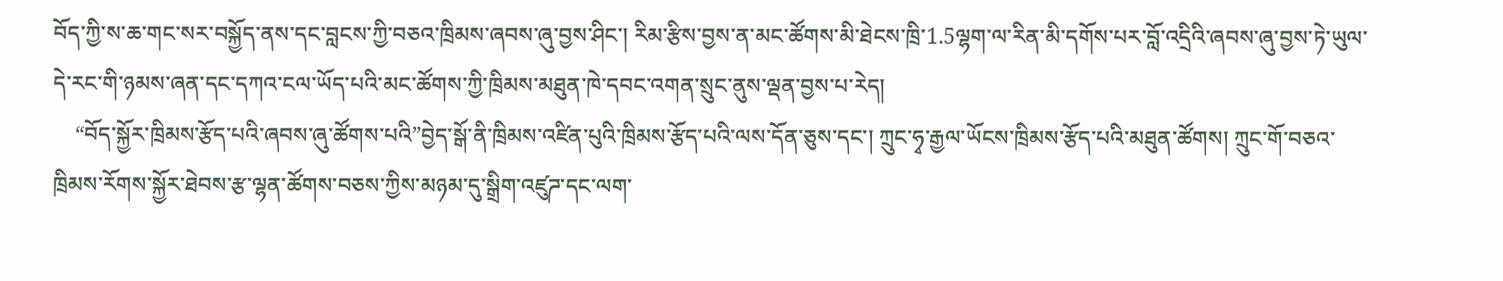བོད་ཀྱི་ས་ཆ་གང་སར་བསྐྱོད་ནས་དང་བླངས་ཀྱི་བཅའ་ཁྲིམས་ཞབས་ཞུ་བྱས་ཤིང་། རིམ་རྩིས་བྱས་ན་མང་ཚོགས་མི་ཐེངས་ཁྲི་1.5ལྷག་ལ་རིན་མི་དགོས་པར་བློ་འདྲིའི་ཞབས་ཞུ་བྱས་ཏེ་ཡུལ་དེ་རང་གི་ཉམས་ཞན་དང་དཀའ་ངལ་ཡོད་པའི་མང་ཚོགས་ཀྱི་ཁྲིམས་མཐུན་ཁེ་དབང་འགན་སྲུང་ནུས་ལྡན་བྱས་པ་རེད།
    “བོད་སྐྱོར་ཁྲིམས་རྩོད་པའི་ཞབས་ཞུ་ཚོགས་པའི”བྱེད་སྒོ་ནི་ཁྲིམས་འཛིན་པུའི་ཁྲིམས་རྩོད་པའི་ལས་དོན་ཅུས་དང་། ཀྲུང་ཧྭ་རྒྱལ་ཡོངས་ཁྲིམས་རྩོད་པའི་མཐུན་ཚོགས། ཀྲུང་གོ་བཅའ་ཁྲིམས་རོགས་སྐྱོར་ཐེབས་རྩ་ལྷན་ཚོགས་བཅས་ཀྱིས་མཉམ་དུ་སྒྲིག་འཛུཌ་དང་ལག་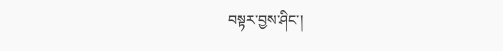བསྟར་བྱས་ཤིང་།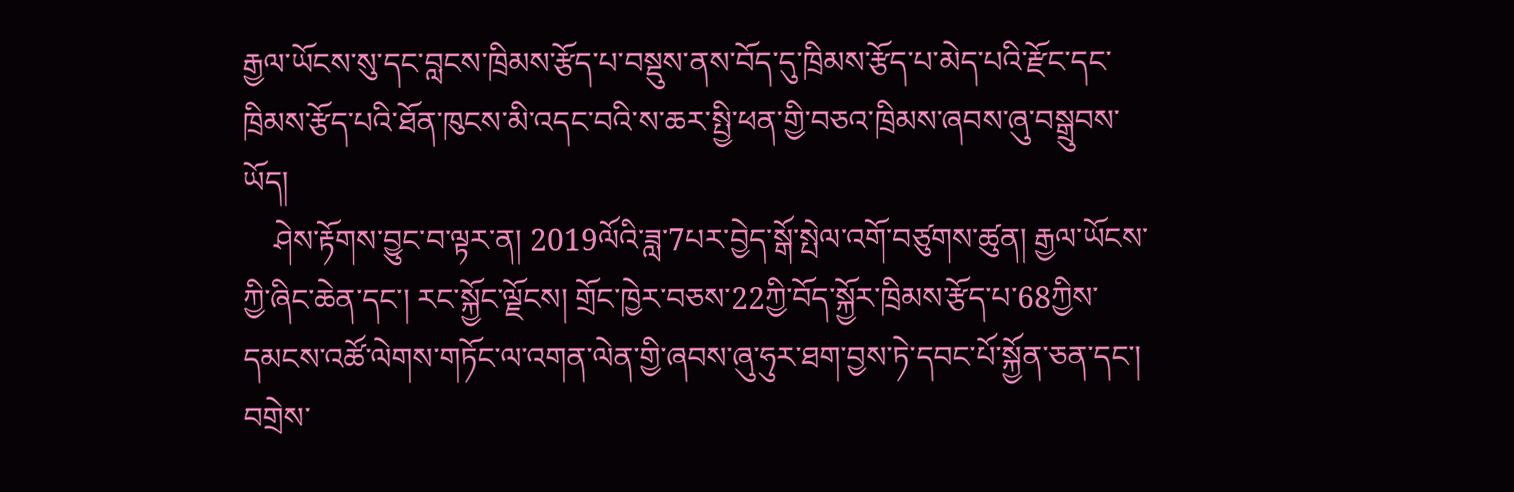རྒྱལ་ཡོངས་སུ་དང་བླངས་ཁྲིམས་རྩོད་པ་བསྡུས་ནས་བོད་དུ་ཁྲིམས་རྩོད་པ་མེད་པའི་རྫོང་དང་ཁྲིམས་རྩོད་པའི་ཐོན་ཁུངས་མི་འདང་བའི་ས་ཆར་སྤྱི་ཕན་གྱི་བཅའ་ཁྲིམས་ཞབས་ཞུ་བསྒྲུབས་ཡོད།
    ཤེས་རྟོགས་བྱུང་བ་ལྟར་ན། 2019ལོའི་ཟླ་7པར་བྱེད་སྒོ་སྤེལ་འགོ་བཙུགས་ཚུན། རྒྱལ་ཡོངས་ཀྱི་ཞིང་ཆེན་དང་། རང་སྐྱོང་ལྗོངས། གྲོང་ཁྱེར་བཅས་22ཀྱི་བོད་སྐྱོར་ཁྲིམས་རྩོད་པ་68ཀྱིས་དམངས་འཚོ་ལེགས་གཏོང་ལ་འགན་ལེན་གྱི་ཞབས་ཞུ་ཧུར་ཐག་བྱས་ཏེ་དབང་པོ་སྐྱོན་ཅན་དང་། བགྲེས་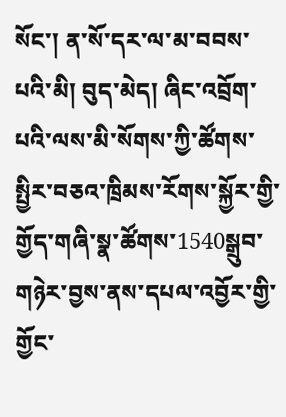སོང་། ན་སོ་དར་ལ་མ་བབས་པའི་མི། བུད་མེད། ཞིང་འབྲོག་པའི་ལས་མི་སོགས་ཀྱི་ཚོགས་སྤྱིར་བཅའ་ཁྲིམས་རོགས་སྐྱོར་གྱི་གྱོད་གཞི་སྣ་ཚོགས་1540སྒྲུབ་གཉེར་བྱས་ནས་དཔལ་འབྱོར་གྱི་གྱོང་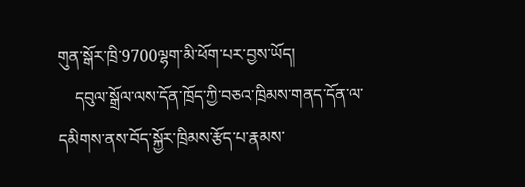གུན་སྒོར་ཁྲི་9700ལྷག་མི་ཕོག་པར་བྱས་ཡོད།
    དབུལ་སྒྲོལ་ལས་དོན་ཁྲོད་ཀྱི་བཅའ་ཁྲིམས་གནད་དོན་ལ་དམིགས་ནས་བོད་སྐྱོར་ཁྲིམས་རྩོད་པ་རྣམས་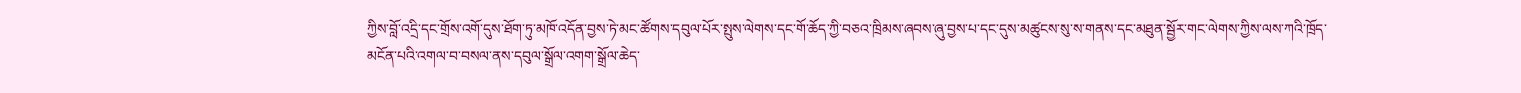ཀྱིས་བློ་འདྲི་དང་གྲོས་འགོ་དུས་ཐོག་ཏུ་མཁོ་འདོན་བྱས་ཏེ་མང་ཚོགས་དབུལ་པོར་སྤུས་ལེགས་དང་གོ་ཆོད་ཀྱི་བཅའ་ཁྲིམས་ཞབས་ཞུ་བྱས་པ་དང་དུས་མཚུངས་སུ་ས་གནས་དང་མཐུན་སྦྱོར་གང་ལེགས་ཀྱིས་ལས་ཀའི་ཁྲོད་མངོན་པའི་འགལ་བ་བསལ་ནས་དབུལ་སྒྲོལ་འགག་སྒྲོལ་ཆེད་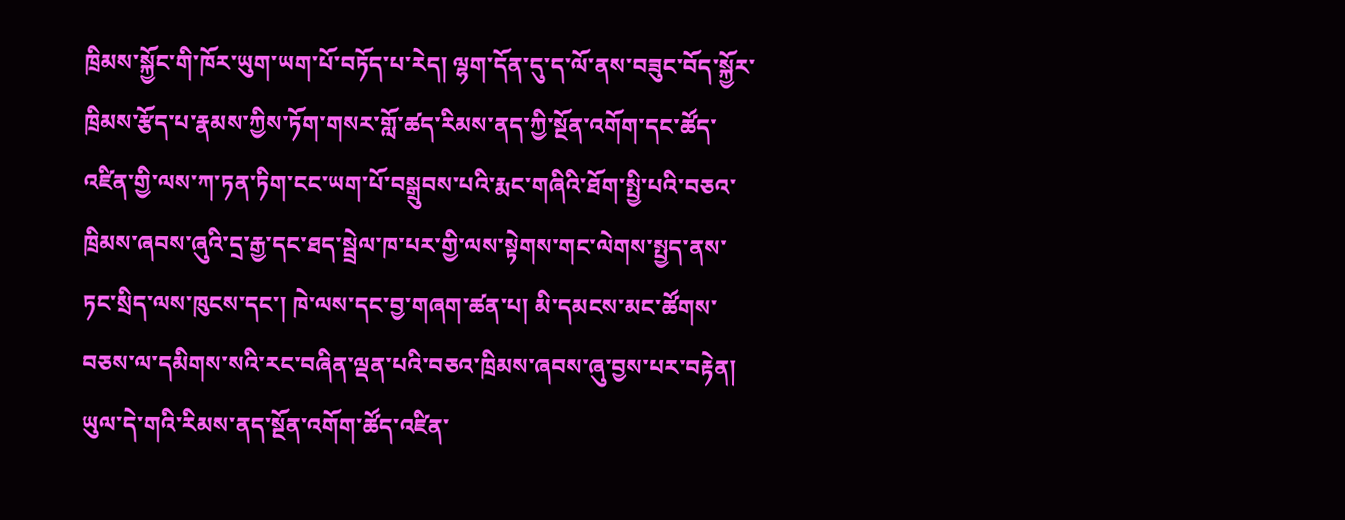ཁྲིམས་སྐྱོང་གི་ཁོར་ཡུག་ཡག་པོ་བཏོད་པ་རེད། ལྷག་དོན་དུ་ད་ལོ་ནས་བཟུང་བོད་སྐྱོར་ཁྲིམས་རྩོད་པ་རྣམས་ཀྱིས་ཏོག་གསར་གློ་ཚད་རིམས་ནད་ཀྱི་སྔོན་འགོག་དང་ཚོད་འཛིན་གྱི་ལས་ཀ་ཏན་ཏིག་ངང་ཡག་པོ་བསྒྲུབས་པའི་རྨང་གཞིའི་ཐོག་སྤྱི་པའི་བཅའ་ཁྲིམས་ཞབས་ཞུའི་དྲ་རྒྱ་དང་ཐད་སྦྲེལ་ཁ་པར་གྱི་ལས་སྟེགས་གང་ལེགས་སྤྱད་ནས་ཏང་སྲིད་ལས་ཁུངས་དང་། ཁེ་ལས་དང་བྱ་གཞག་ཚན་པ། མི་དམངས་མང་ཚོགས་བཅས་ལ་དམིགས་སའི་རང་བཞིན་ལྡན་པའི་བཅའ་ཁྲིམས་ཞབས་ཞུ་བྱས་པར་བརྟེན། ཡུལ་དེ་གའི་རིམས་ནད་སྔོན་འགོག་ཚོད་འཛིན་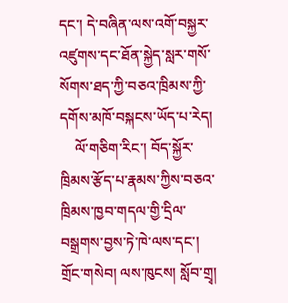དང་། དེ་བཞིན་ལས་འགོ་བསྐྱར་འཛུགས་དང་ཐོན་སྐྱེད་སླར་གསོ་སོགས་ཐད་ཀྱི་བཅའ་ཁྲིམས་ཀྱི་དགོས་མཁོ་བསྐངས་ཡོད་པ་རེད།
    ལོ་གཅིག་རིང་། བོད་སྐྱོར་ཁྲིམས་རྩོད་པ་རྣམས་ཀྱིས་བཅའ་ཁྲིམས་ཁྱབ་གདལ་གྱི་དྲིལ་བསྒྲགས་བྱས་ཏེ་ཁེ་ལས་དང་། གྲོང་གསེབ། ལས་ཁུངས། སློབ་གྲྭ།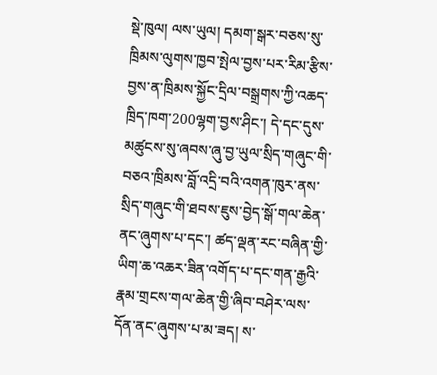སྡེ་ཁུལ། ལས་ཡུལ། དམག་སྒར་བཅས་སུ་ཁྲིམས་ལུགས་ཁྱབ་སྤེལ་བྱས་པར་རིམ་རྩིས་བྱས་ན་ཁྲིམས་སྐྱོང་དྲིལ་བསྒྲགས་ཀྱི་འཆད་ཁྲིད་ཁག་200ལྷག་བྱས་ཤིང་། དེ་དང་དུས་མཚུངས་སུ་ཞབས་ཞུ་བྱ་ཡུལ་སྲིད་གཞུང་གི་བཅའ་ཁྲིམས་བློ་འདྲི་བའི་འགན་ཁུར་ནས་སྲིད་གཞུང་གི་ཐབས་ཇུས་བྱེད་སྒོ་གལ་ཆེན་ནང་ཞུགས་པ་དང་། ཚད་ལྡན་རང་བཞིན་གྱི་ཡིག་ཆ་འཆར་ཟིན་འགོད་པ་དང་གན་རྒྱའི་རྣམ་གྲངས་གལ་ཆེན་གྱི་ཞིབ་བཤེར་ལས་དོན་ནང་ཞུགས་པ་མ་ཟད། ས་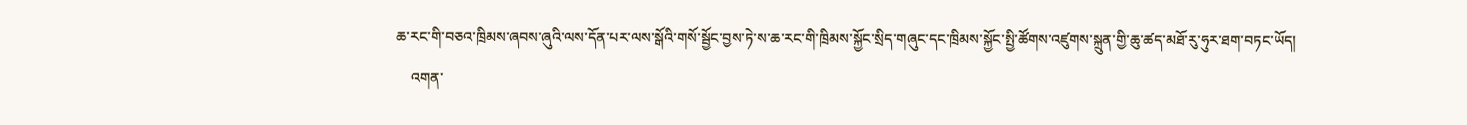ཆ་རང་གི་བཅའ་ཁྲིམས་ཞབས་ཞུའི་ལས་དོན་པར་ལས་སྒོའི་གསོ་སྦྱོང་བྱས་ཏེ་ས་ཆ་རང་གི་ཁྲིམས་སྐྱོང་སྲིད་གཞུང་དང་ཁྲིམས་སྐྱོང་སྤྱི་ཚོགས་འཛུགས་སྐྲུན་གྱི་ཆུ་ཚད་མཐོ་རུ་ཧུར་ཐག་བཏང་ཡོད།
    འགན་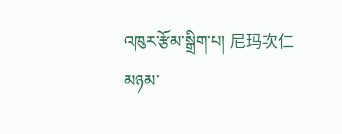འཁུར་རྩོམ་སྒྲིག་པ། 尼玛次仁
མཉམ་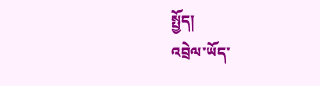སྤྱོད།
འབྲེལ་ཡོད་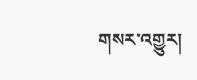གསར་འགྱུར།